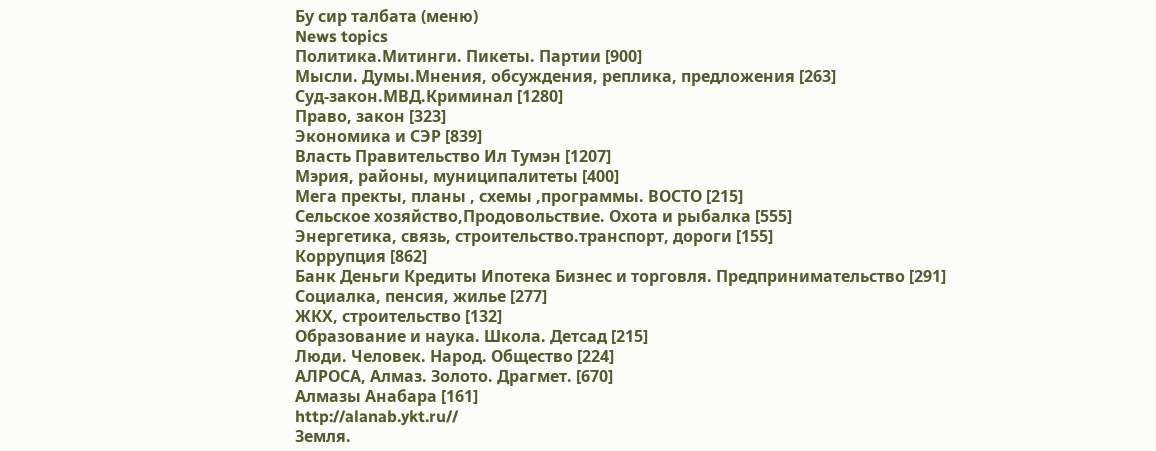Бу сир талбата (меню)
News topics
Политика.Митинги. Пикеты. Партии [900]
Мысли. Думы.Мнения, обсуждения, реплика, предложения [263]
Суд-закон.МВД.Криминал [1280]
Право, закон [323]
Экономика и СЭР [839]
Власть Правительство Ил Тумэн [1207]
Мэрия, районы, муниципалитеты [400]
Мега пректы, планы , схемы ,программы. ВОСТО [215]
Сельское хозяйство,Продовольствие. Охота и рыбалка [555]
Энергетика, связь, строительство.транспорт, дороги [155]
Коррупция [862]
Банк Деньги Кредиты Ипотека Бизнес и торговля. Предпринимательство [291]
Социалка, пенсия, жилье [277]
ЖКХ, строительство [132]
Образование и наука. Школа. Детсад [215]
Люди. Человек. Народ. Общество [224]
АЛРОСА, Алмаз. Золото. Драгмет. [670]
Алмазы Анабара [161]
http://alanab.ykt.ru//
Земля.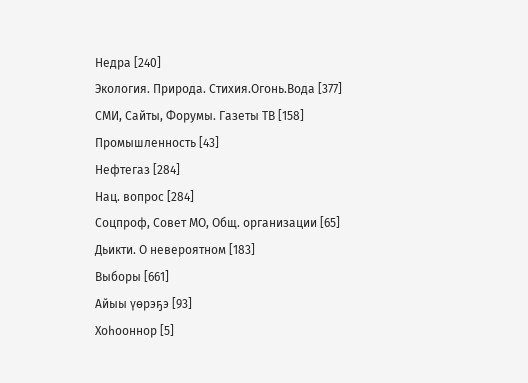Недра [240]
Экология. Природа. Стихия.Огонь.Вода [377]
СМИ, Сайты, Форумы. Газеты ТВ [158]
Промышленность [43]
Нефтегаз [284]
Нац. вопрос [284]
Соцпроф, Совет МО, Общ. организации [65]
Дьикти. О невероятном [183]
Выборы [661]
Айыы үөрэҕэ [93]
Хоһооннор [5]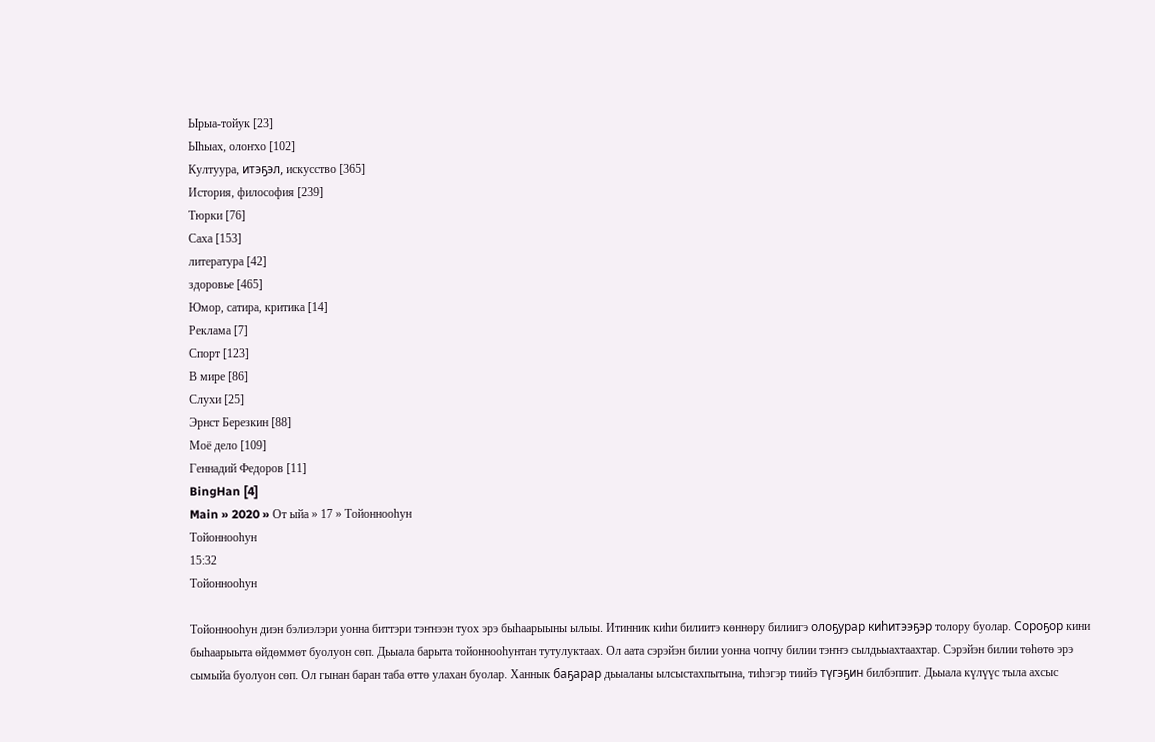Ырыа-тойук [23]
Ыһыах, олоҥхо [102]
Култуура, итэҕэл, искусство [365]
История, философия [239]
Тюрки [76]
Саха [153]
литература [42]
здоровье [465]
Юмор, сатира, критика [14]
Реклама [7]
Спорт [123]
В мире [86]
Слухи [25]
Эрнст Березкин [88]
Моё дело [109]
Геннадий Федоров [11]
BingHan [4]
Main » 2020 » От ыйа » 17 » Тойоннооһун
Тойоннооһун
15:32
Тойоннооһун

Тойоннооһун диэн бэлиэлэри уонна биттэри тэҥнээн туох эрэ быһаарыыны ылыы. Итинник киһи билиитэ көннөру билиигэ олоҕурар киһитээҕэр толору буолар. Сороҕор кини быһаарыыта өйдөммөт буолуон сөп. Дьыала барыта тойоннооһунтан тутулуктаах. Ол аата сэрэйэн билии уонна чопчу билии тэҥҥэ сылдьыахтаахтар. Сэрэйэн билии төһөтө эрэ сымыйа буолуон сөп. Ол гынан баран таба өттө улахан буолар. Ханнык баҕарар дьыаланы ылсыстахпытына, тиһэгэр тиийэ түгэҕин билбэппит. Дьыала күлүүс тыла ахсыс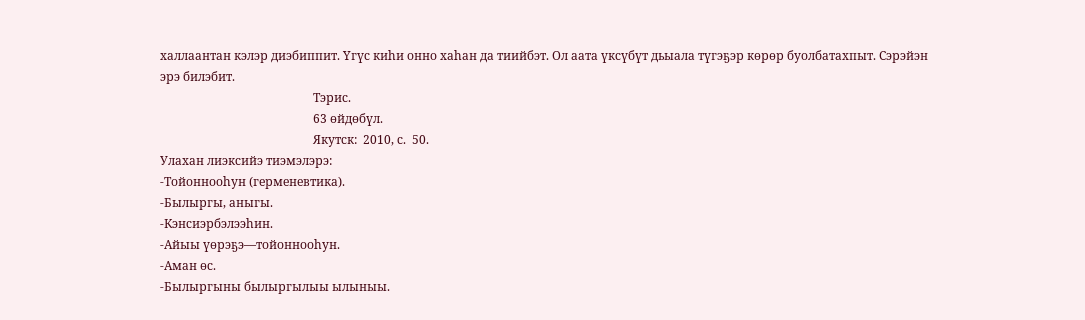халлаантан кэлэр диэбиппит. Үгүс киһи онно хаһан да тиийбэт. Ол аата үксүбүт дьыала түгэҕэр көрөр буолбатахпыт. Сэрэйэн эрэ билэбит.
                                                   Тэрис.
                                                   63 өйдөбүл.
                                                   Якутск:  2010, с.  50.
Улахан лиэксийэ тиэмэлэрэ:
-Тойоннооһун (герменевтика).
-Былыргы, аныгы.
-Кэнсиэрбэлээһин.
-Айыы үөрэҕэ—тойоннооһун.
-Аман өс.
-Былыргыны былыргылыы ылыныы.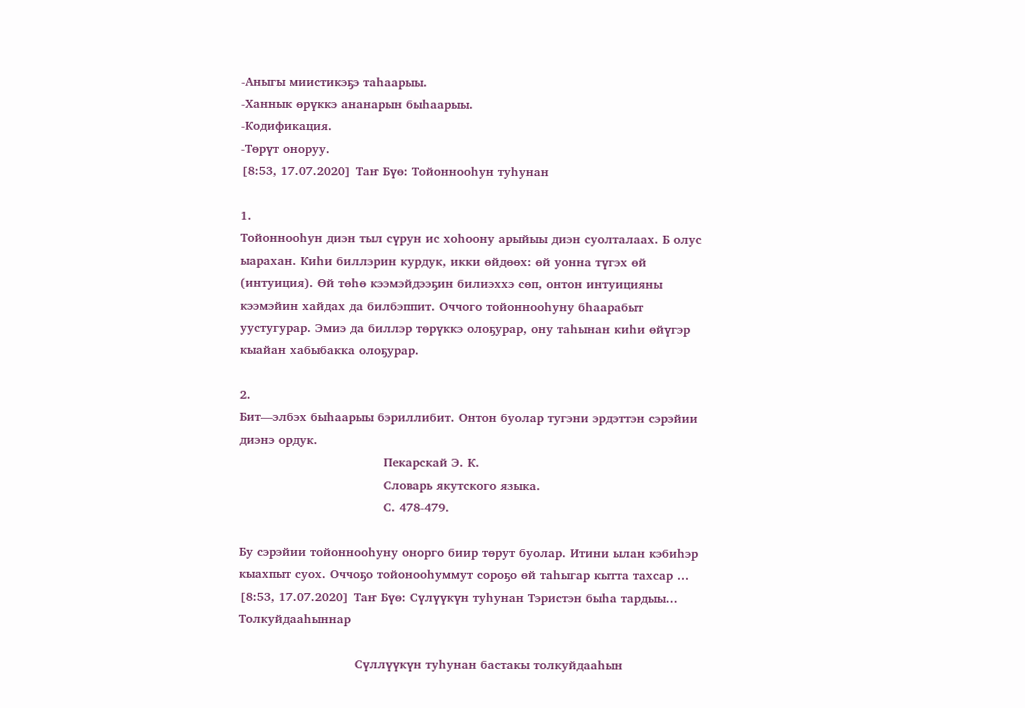-Аныгы миистикэҕэ таһаарыы.
-Ханнык өрүккэ ананарын быһаарыы.
-Кодификация.
-Төрүт оноруу.
[8:53, 17.07.2020] Таҥ Бүө: Тойоннооһун туһунан

1.
Тойоннооһун диэн тыл сүрун ис хоһоону арыйыы диэн суолталаах. Б олус ыарахан. Киһи биллэрин курдук, икки өйдөөх: өй уонна түгэх өй (интуиция). Өй төһө кээмэйдээҕин билиэххэ сөп, онтон интуицияны кээмэйин хайдах да билбэппит. Оччого тойоннооһуну бһаарабыт уустугурар. Эмиэ да биллэр төрүккэ олоҕурар, ону таһынан киһи өйүгэр кыайан хабыбакка олоҕурар.

2.
Бит—элбэх быһаарыы бэриллибит. Онтон буолар тугэни эрдэттэн сэрэйии диэнэ ордук.
                                    Пекарскай Э. К.
                                    Словарь якутского языка.
                                    С. 478-479.

Бу сэрэйии тойоннооһуну онорго биир төрут буолар. Итини ылан кэбиһэр кыахпыт суох. Оччоҕо тойонооһуммут сороҕо өй таһыгар кытта тахсар …
[8:53, 17.07.2020] Таҥ Бүө: Сүлүүкүн туһунан Тэристэн быһа тардыы...
Толкуйдааһыннар

                             Сүллүүкүн туһунан бастакы толкуйдааһын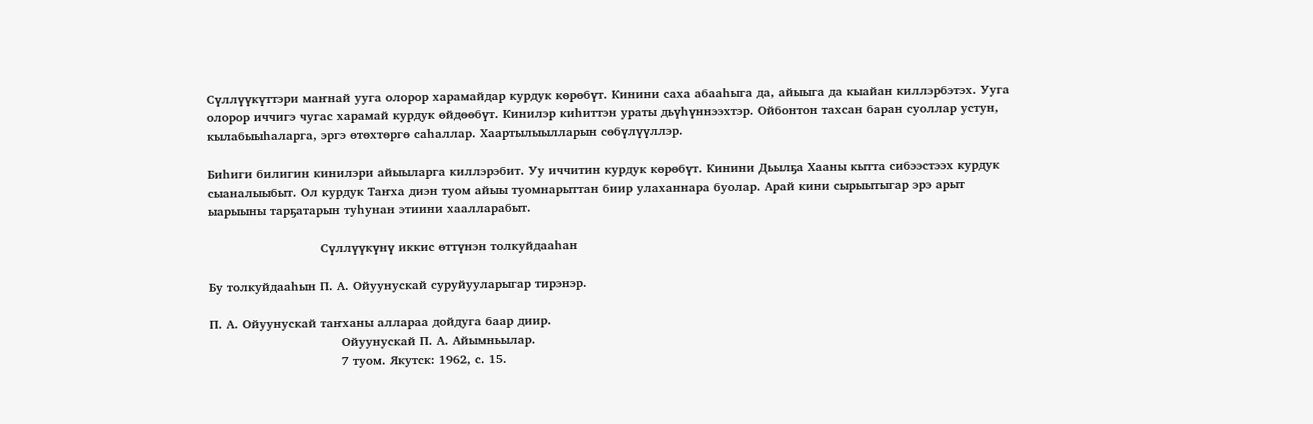Сүллүүкүттэри маҥнай ууга олорор харамайдар курдук көрөбүт. Кинини саха абааһыга да, айыыга да кыайан киллэрбэтэх. Ууга олорор иччигэ чугас харамай курдук өйдөөбүт. Кинилэр киһиттэн ураты дьүһүннээхтэр. Ойбонтон тахсан баран суоллар устун, кылабыыһаларга, эргэ өтөхтөргө саһаллар. Хаартылыылларын сөбүлүүллэр.

Биһиги билигин кинилэри айыыларга киллэрэбит. Уу иччитин курдук көрөбүт. Кинини Дьылҕа Хааны кытта сибээстээх курдук сыаналыыбыт. Ол курдук Таҥха диэн туом айыы туомнарыттан биир улаханнара буолар. Арай кини сырыытыгар эрэ арыт ыарыыны тарҕатарын туһунан этиини хаалларабыт.

                            Сүллүүкүнү иккис өттүнэн толкуйдааһан

Бу толкуйдааһын П. А. Ойуунускай суруйууларыгар тирэнэр.

П. А. Ойуунускай таҥханы аллараа дойдуга баар диир.
                                 Ойуунускай П. А. Айымньылар.
                                 7 туом. Якутск: 1962, с. 15.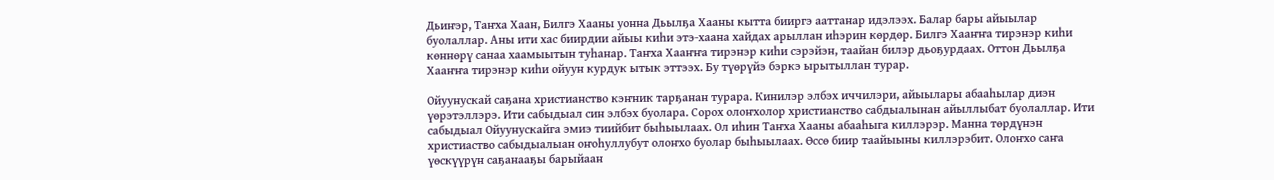Дьиҥэр, Таҥха Хаан, Билгэ Хааны уонна Дьылҕа Хааны кытта бииргэ ааттанар идэлээх. Балар бары айыылар буолаллар. Аны ити хас биирдии айыы киһи этэ-хаана хайдах арыллан иһэрин көрдөр. Билгэ Хааҥҥа тирэнэр киһи көннөрү санаа хаамыытын туһанар. Таҥха Хааҥҥа тирэнэр киһи сэрэйэн, таайан билэр дьоҕурдаах. Оттон Дьылҕа Хааҥҥа тирэнэр киһи ойуун курдук ытык эттээх. Бу түөрүйэ бэркэ ырытыллан турар.

Ойуунускай саҕана христианство кэҥник тарҕанан турара. Кинилэр элбэх иччилэри, айыылары абааһылар диэн үөрэтэллэрэ. Ити сабыдыал син элбэх буолара. Сорох олоҥхолор христианство сабдыалынан айыллыбат буолаллар. Ити сабыдыал Ойуунускайга эмиэ тиийбит быһыылаах. Ол иһин Таҥха Хааны абааһыга киллэрэр. Манна төрдүнэн христиаство сабыдыалыан оҥоһуллубут олоҥхо буолар быһыылаах. Өссө биир таайыыны киллэрэбит. Олоҥхо саҥа үөскүүрүн саҕанааҕы барыйаан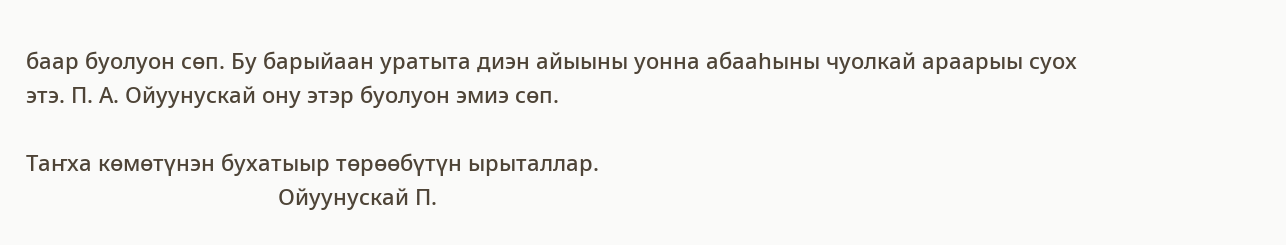баар буолуон сөп. Бу барыйаан уратыта диэн айыыны уонна абааһыны чуолкай араарыы суох этэ. П. А. Ойуунускай ону этэр буолуон эмиэ сөп.

Таҥха көмөтүнэн бухатыыр төрөөбүтүн ырыталлар.
                                          Ойуунускай П.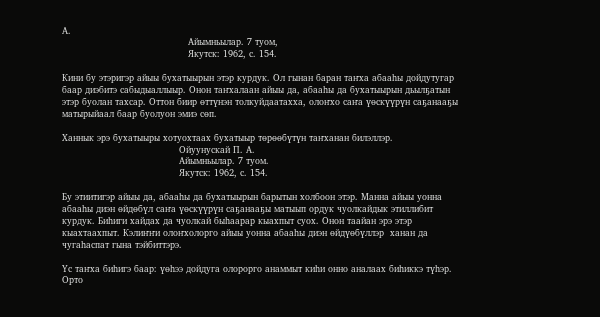А.
                                          Айымньылар. 7 туом,
                                          Якутск: 1962, с. 154.

Кини бу этэригэр айыы бухатыырын этэр курдук. Ол гынан баран таҥха абааһы дойдутугар баар диэбитэ сабыдыаллыыр. Онон таҥхалаан айыы да, абааһы да бухатыырын дьылҕатын этэр буолан тахсар. Оттон биир өттүнэн толкуйдаатахха, олоҥхо саҥа үөскүүрүн саҕанааҕы матырыйаал баар буолуон эмиэ сөп.

Ханнык эрэ бухатыыры хотуохтаах бухатыыр төрөөбүтүн таҥханан билэллэр.
                                       Ойуунускай П. А.
                                       Айымньылар. 7 туом.
                                       Якутск: 1962, с. 154.

Бу этиитигэр айыы да, абааһы да бухатыырын барытын холбоон этэр. Манна айыы уонна абааһы диэн өйдөбүл саҥа үөскүүрүн саҕанааҕы матыып ордук чуолкайдык этиллибит курдук. Биһиги хайдах да чуолкай быһаарар кыахпыт суох. Онон таайан эрэ этэр кыахтаахпыт. Кэлиҥҥи олоҥхолорго айыы уонна абааһы диэн өйдүөбүллэр  ханан да чугаһаспат гына тэйбиттэрэ.

Үс таҥха биһигэ баар: үөһээ дойдуга олорорго анаммыт киһи онно аналаах биһиккэ түһэр. Орто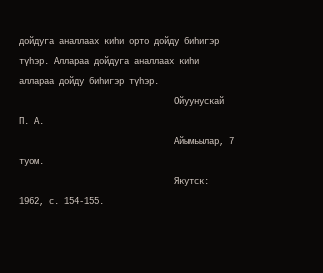дойдуга аналлаах киһи орто дойду биһигэр түһэр. Аллараа дойдуга аналлаах киһи аллараа дойду биһигэр түһэр.
                               Ойуунускай П. А.
                               Айымьылар, 7 туом.
                               Якутск: 1962, с. 154-155.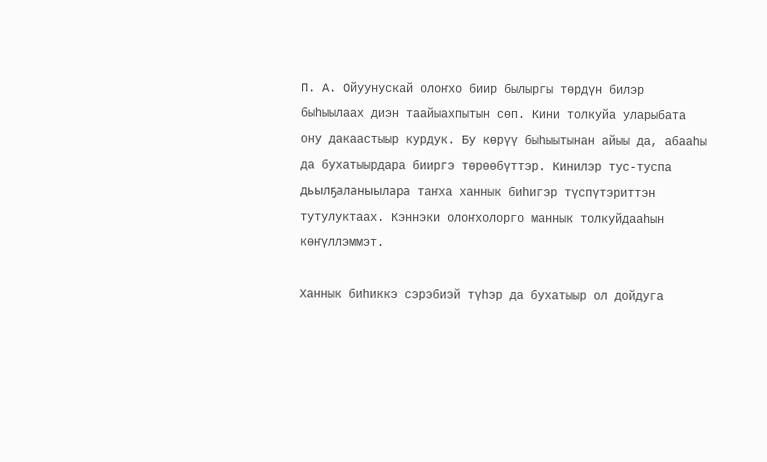П. А. Ойуунускай олоҥхо биир былыргы төрдүн билэр быһыылаах диэн таайыахпытын сөп. Кини толкуйа уларыбата ону дакаастыыр курдук. Бу көрүү быһыытынан айыы да, абааһы да бухатыырдара бииргэ төрөөбүттэр. Кинилэр тус-туспа дьылҕаланыылара таҥха ханнык биһигэр түспүтэриттэн тутулуктаах. Кэннэки олоҥхолорго маннык толкуйдааһын көҥүллэммэт.

Ханнык биһиккэ сэрэбиэй түһэр да бухатыыр ол дойдуга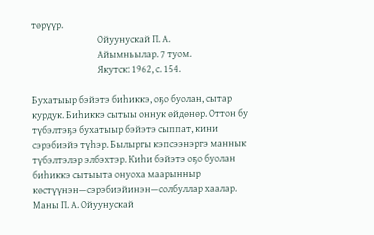төрүүр.
                                 Ойуунускай П. А.
                                 Айымньылар. 7 туом.
                                 Якутск: 1962, с. 154.

Бухатыыр бэйэтэ биһиккэ, оҕо буолан, сытар курдук. Биһиккэ сытыы оннук өйдөнөр. Оттон бу түбэлтэҕэ бухатыыр бэйэтэ сыппат, кини сэрэбиэйэ түһэр. Былыргы кэпсээнэргэ маннык түбэлтэлэр элбэхтэр. Киһи бэйэтэ оҕо буолан биһиккэ сытыыта онуоха маарынныр көстүүнэн—сэрэбиэйинэн—солбуллар хаалар. Маны П. А. Ойуунускай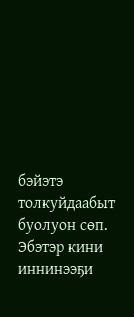бэйэтэ толкуйдаабыт буолуон сөп. Эбэтэр кини иннинээҕи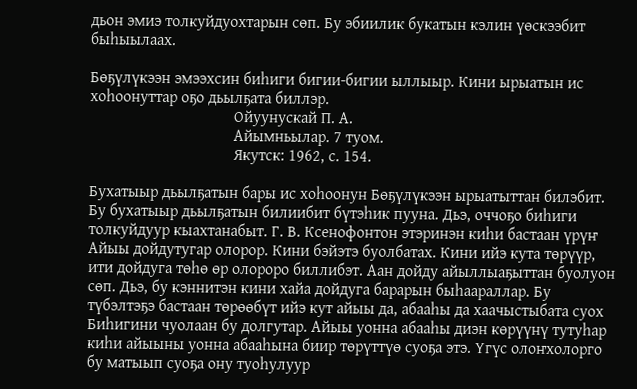дьон эмиэ толкуйдуохтарын сөп. Бу эбиилик букатын кэлин үөскээбит быһыылаах.

Бөҕүлүкээн эмээхсин биһиги бигии-бигии ыллыыр. Кини ырыатын ис хоһоонуттар оҕо дьылҕата биллэр.
                                    Ойуунускай П. А.
                                    Айымньылар. 7 туом.
                                    Якутск: 1962, с. 154.

Бухатыыр дьылҕатын бары ис хоһоонун Бөҕүлүкээн ырыатыттан билэбит. Бу бухатыыр дьылҕатын билиибит бүтэһик пууна. Дьэ, оччоҕо биһиги толкуйдуур кыахтанабыт. Г. В. Ксенофонтон этэринэн киһи бастаан үрүҥ Айыы дойдутугар олорор. Кини бэйэтэ буолбатах. Кини ийэ кута төрүүр, ити дойдуга төһө өр олороро биллибэт. Аан дойду айыллыаҕыттан буолуон сөп. Дьэ, бу кэннитэн кини хайа дойдуга барарын быһаараллар. Бу түбэлтэҕэ бастаан төрөөбүт ийэ кут айыы да, абааһы да хаачыстыбата суох Биһигини чуолаан бу долгутар. Айыы уонна абааһы диэн көрүүнү тутуһар киһи айыыны уонна абааһына биир төрүттүө суоҕа этэ. Үгүс олоҥхолорго бу матыып суоҕа ону туоһулуур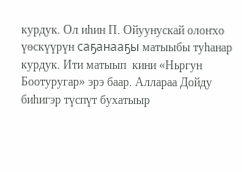курдук. Ол иһин П. Ойуунускай олоҥхо үөскүүрүн саҕанааҕы матыыбы туһанар курдук. Ити матыып  кини «Ньргун Боотуругар» эрэ баар. Аллараа Дойду биһигэр түспүт бухатыыр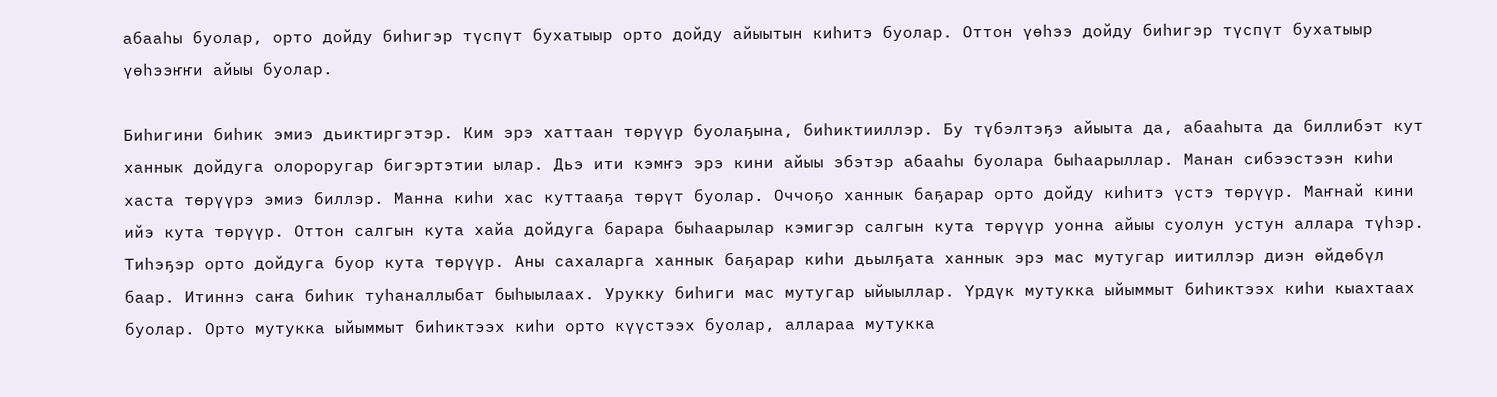абааһы буолар, орто дойду биһигэр түспүт бухатыыр орто дойду айыытын киһитэ буолар. Оттон үөһээ дойду биһигэр түспүт бухатыыр үөһээҥҥи айыы буолар.

Биһигини биһик эмиэ дьиктиргэтэр. Ким эрэ хаттаан төрүүр буолаҕына, биһиктииллэр. Бу түбэлтэҕэ айыыта да, абааһыта да биллибэт кут ханнык дойдуга олороругар бигэртэтии ылар. Дьэ ити кэмҥэ эрэ кини айыы эбэтэр абааһы буолара быһаарыллар. Манан сибээстээн киһи хаста төрүүрэ эмиэ биллэр. Манна киһи хас куттааҕа төрүт буолар. Оччоҕо ханнык баҕарар орто дойду киһитэ үстэ төрүүр. Маҥнай кини ийэ кута төрүүр. Оттон салгын кута хайа дойдуга барара быһаарылар кэмигэр салгын кута төрүүр уонна айыы суолун устун аллара түһэр. Тиһэҕэр орто дойдуга буор кута төрүүр. Аны сахаларга ханнык баҕарар киһи дьылҕата ханнык эрэ мас мутугар иитиллэр диэн өйдөбүл баар. Итиннэ саҥа биһик туһаналлыбат быһыылаах. Урукку биһиги мас мутугар ыйыыллар. Үрдүк мутукка ыйыммыт биһиктээх киһи кыахтаах буолар. Орто мутукка ыйыммыт биһиктээх киһи орто күүстээх буолар, аллараа мутукка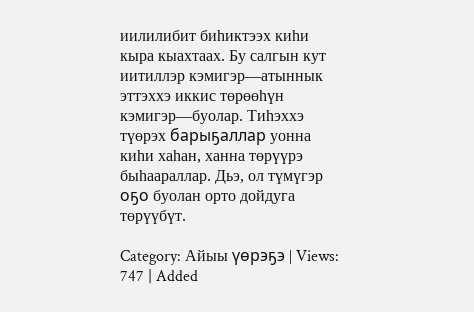иилилибит биһиктээх киһи кыра кыахтаах. Бу салгын кут иитиллэр кэмигэр—атыннык эттэххэ иккис төрөөһүн кэмигэр—буолар. Тиһэххэ түөрэх барыҕаллар уонна киһи хаһан, ханна төрүүрэ быһаараллар. Дьэ, ол түмүгэр оҕо буолан орто дойдуга төрүүбүт.

Category: Айыы үөрэҕэ | Views: 747 | Added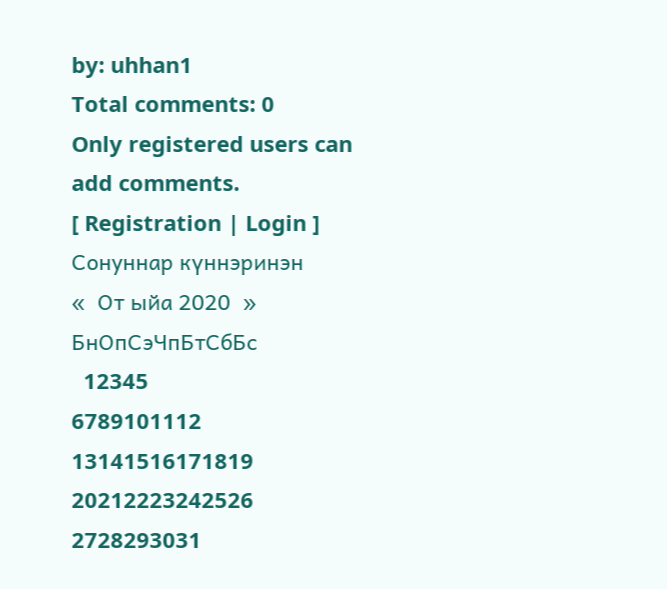by: uhhan1
Total comments: 0
Only registered users can add comments.
[ Registration | Login ]
Сонуннар күннэринэн
«  От ыйа 2020  »
БнОпСэЧпБтСбБс
  12345
6789101112
13141516171819
20212223242526
2728293031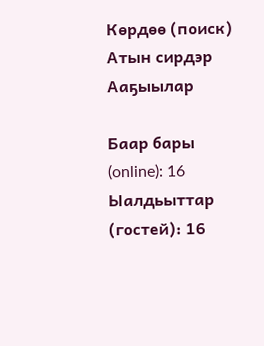Көрдөө (поиск)
Атын сирдэр
Ааҕыылар

Баар бары (online): 16
Ыалдьыттар (гостей): 16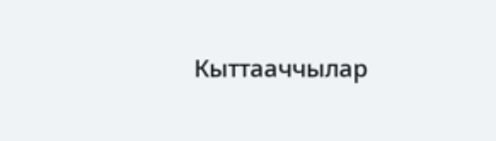Кыттааччылар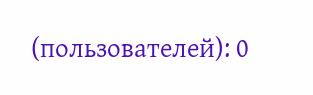(пользователей): 0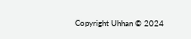Copyright Uhhan © 2024